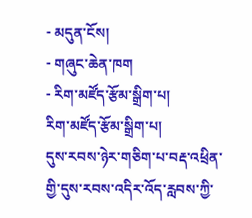- མདུན་ངོས།
- གཞུང་ཆེན་ཁག
- རིག་མཛོད་རྩོམ་སྒྲིག་པ།
རིག་མཛོད་རྩོམ་སྒྲིག་པ།
དུས་རབས་ཉེར་གཅིག་པ་བརྡ་འཕྲིན་གྱི་དུས་རབས་འདིར་འོད་རླབས་ཀྱི་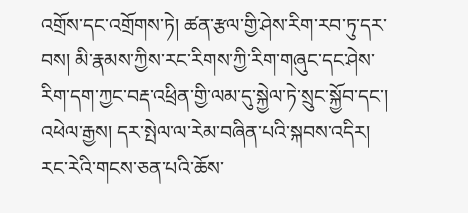འགྲོས་དང་འགྲོགས་ཏེ། ཚན་རྩལ་གྱི་ཤེས་རིག་རབ་ཏུ་དར་བས། མི་རྣམས་ཀྱིས་རང་རིགས་ཀྱི་རིག་གཞུང་དང་ཤེས་རིག་དག་ཀྱང་བརྡ་འཕྲིན་གྱི་ལམ་དུ་སྐྱེལ་ཏེ་སྲུང་སྐྱོབ་དང་། འཕེལ་རྒྱས། དར་སྤེལ་ལ་རེམ་བཞིན་པའི་སྐབས་འདིར། རང་རེའི་གངས་ཅན་པའི་ཆོས་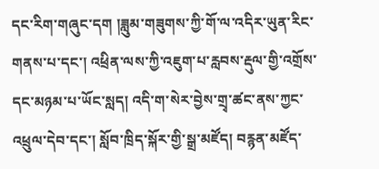དང་རིག་གཞུང་དག །ཟླུམ་གཟུགས་ཀྱི་གོ་ལ་འདིར་ཡུན་རིང་གནས་པ་དང་། འཕྲིན་ལས་ཀྱི་འཇུག་པ་རླབས་རྡུལ་གྱི་འགྲོས་དང་མཉམ་པ་ཡོང་སླད། འདི་ག་སེར་བྱེས་གྲྭ་ཚང་ནས་ཀྱང་འཕྲུལ་དེབ་དང་། སློབ་ཁྲིད་སྐོར་གྱི་སྒྲ་མཛོད། བརྙན་མཛོད་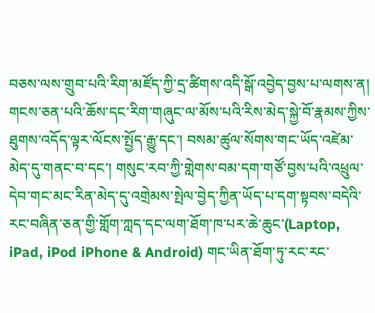བཅས་ལས་གྲུབ་པའི་རིག་མཛོད་ཀྱི་དྲ་ཚིགས་འདི་སྒོ་འབྱེད་བྱས་པ་ལགས་ན། གངས་ཅན་པའི་ཆོས་དང་རིག་གཞུང་ལ་མོས་པའི་རིས་མེད་སྐྱེ་བོ་རྣམས་ཀྱིས་ཐུགས་འདོད་ལྟར་ལོངས་སྤྱོད་རྒྱུ་དང་། བསམ་ཚུལ་སོགས་གང་ཡོད་འཛེམ་མེད་དུ་གནང་བ་དང་། གསུང་རབ་ཀྱི་གླེགས་བམ་དག་གཙོ་བྱས་པའི་འཕྲུལ་དེབ་གང་མང་རིན་མེད་དུ་འགྲེམས་སྤེལ་བྱེད་ཀྱིན་ཡོད་པ་དག་སྟབས་བདེའི་རང་བཞིན་ཅན་གྱི་གློག་ཀླད་དང་ལག་ཐོག་ཁ་པར་ཆེ་ཆུང་(Laptop, iPad, iPod iPhone & Android) གང་ཡིན་ཐོག་ཏུ་རང་རང་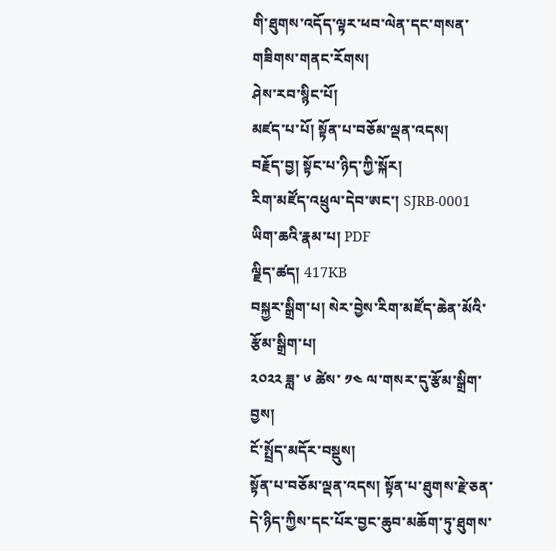གི་ཐུགས་འདོད་ལྟར་ཕབ་ལེན་དང་གསན་གཟིགས་གནང་རོགས།
ཤེས་རབ་སྙིང་པོ།
མཛད་པ་པོ། སྟོན་པ་བཅོམ་ལྡན་འདས།
བརྗོད་བྱ། སྟོང་པ་ཉིད་ཀྱི་སྐོར།
རིག་མཛོད་འཕྲུལ་དེབ་ཨང་། SJRB-0001
ཡིག་ཆའི་རྣམ་པ། PDF
ལྗིད་ཚད། 417KB
བསྐྱར་སྒྲིག་པ། སེར་བྱེས་རིག་མཛོད་ཆེན་མོའི་རྩོམ་སྒྲིག་པ།
༢༠༢༢ ཟླ་ ༦ ཚེས་ ༡༤ ལ་གསར་དུ་རྩོམ་སྒྲིག་བྱས།
ངོ་སྤྲོད་མདོར་བསྡུས།
སྟོན་པ་བཅོམ་ལྡན་འདས། སྟོན་པ་ཐུགས་རྗེ་ཅན་དེ་ཉིད་ཀྱིས་དང་པོར་བྱང་ཆུབ་མཆོག་ཏུ་ཐུགས་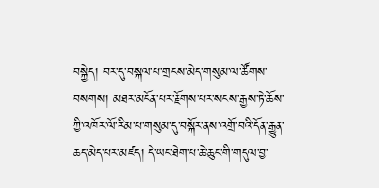བསྐྱེད། བར་དུ་བསྐལ་པ་གྲངས་མེད་གསུམ་ལ་ཚོགས་བསགས། མཐར་མངོན་པར་རྗོགས་པར་སངས་རྒྱས་ཏེ་ཆོས་ཀྱི་འཁོར་ལོ་རིམ་པ་གསུམ་དུ་བསྐོར་ནས་འགྲོ་བའི་དོན་རྒྱུན་ཆད་མེད་པར་མཛད། དེ་ཡང་ཐེག་པ་ཆེ་ཆུང་གི་གདུལ་བྱ་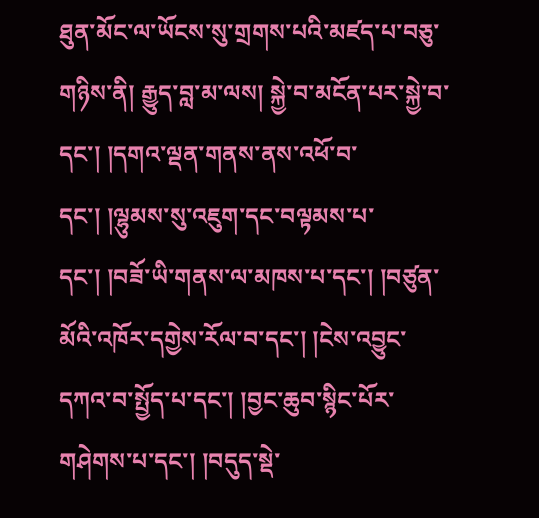ཐུན་མོང་ལ་ཡོངས་སུ་གྲགས་པའི་མཛད་པ་བཅུ་གཉིས་ནི། རྒྱུད་བླ་མ་ལས། སྐྱེ་བ་མངོན་པར་སྐྱེ་བ་དང་། །དགའ་ལྡན་གནས་ནས་འཕོ་བ་དང་། །ལྷུམས་སུ་འཇུག་དང་བལྟམས་པ་དང་། །བཟོ་ཡི་གནས་ལ་མཁས་པ་དང་། །བཙུན་མོའི་འཁོར་དགྱེས་རོལ་བ་དང་། །ངེས་འབྱུང་དཀའ་བ་སྤྱོད་པ་དང་། །བྱང་ཆུབ་སྙིང་པོར་གཤེགས་པ་དང་། །བདུད་སྡེ་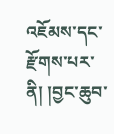འཇོམས་དང་རྫོགས་པར་ནི། །བྱང་ཆུབ་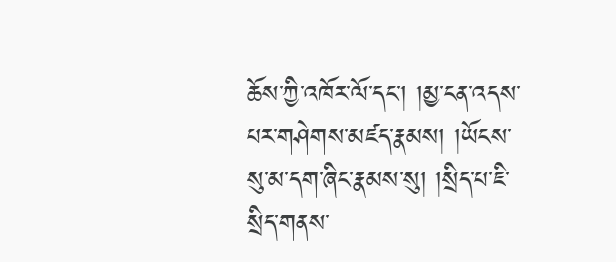ཆོས་ཀྱི་འཁོར་ལོ་དང་། །མྱ་ངན་འདས་པར་གཤེགས་མཛད་རྣམས། །ཡོངས་སུ་མ་དག་ཞིང་རྣམས་སུ། །སྲིད་པ་ཇི་སྲིད་གནས་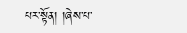པར་སྟོན། །ཞེས་པ་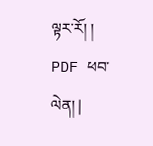ལྟར་རོ། །
PDF ཕབ་ལེན། |